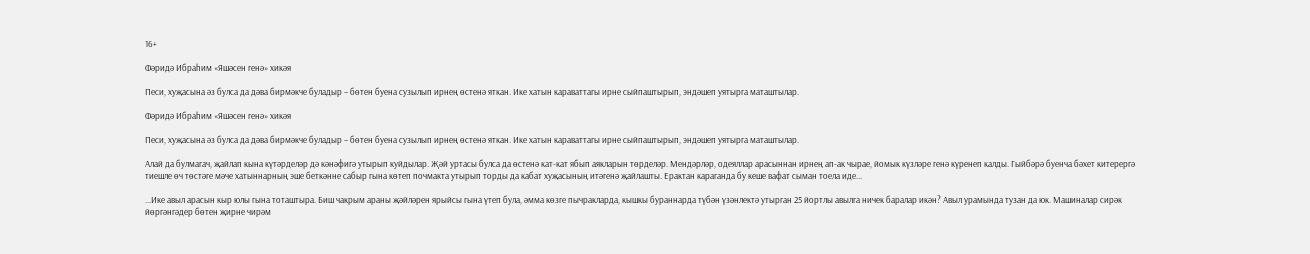16+

Фәридә Ибраһим «Яшәсен генә» хикәя

Песи, хуҗасына әз булса да дәва бирмәкче буладыр – бөтен буена сузылып ирнең өстенә яткан. Ике хатын караваттагы ирне сыйпаштырып, эндәшеп уятырга маташтылар.

Фәридә Ибраһим «Яшәсен генә» хикәя

Песи, хуҗасына әз булса да дәва бирмәкче буладыр – бөтен буена сузылып ирнең өстенә яткан. Ике хатын караваттагы ирне сыйпаштырып, эндәшеп уятырга маташтылар.

Алай да булмагач, җайлап кына күтәрделәр дә кәнәфигә утырып куйдылар. Җәй уртасы булса да өстенә кат-кат ябып аякларын төрделәр. Мендәрләр, одеяллар арасыннан ирнең ап-ак чырае, йомык күзләре генә күренеп калды. Гыйбәрә буенча бәхет китерергә тиешле өч төстәге мәче хатыннарның эше беткәнне сабыр гына көтеп почмакта утырып торды да кабат хуҗасының итәгенә җайлашты. Ерактан караганда бу кеше вафат сыман тоела иде...

...Ике авыл арасын кыр юлы гына тоташтыра. Биш чакрым араны җәйләрен ярыйсы гына үтеп була, әмма көзге пычракларда, кышкы бураннарда түбән үзәнлектә утырган 25 йортлы авылга ничек баралар икән? Авыл урамында тузан да юк. Машиналар сирәк йөргәнгәдер бөтен җирне чирәм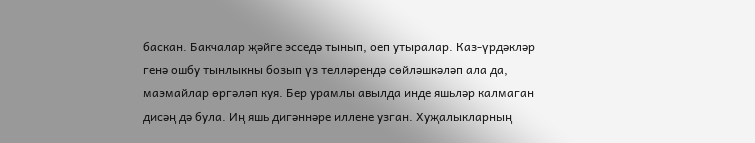баскан. Бакчалар җәйге эсседә тынып, оеп утыралар. Каз-үрдәкләр генә ошбу тынлыкны бозып үз телләрендә сөйләшкәләп ала да, маэмайлар өргәләп куя. Бер урамлы авылда инде яшьләр калмаган дисәң дә була. Иң яшь дигәннәре иллене узган. Хуҗалыкларның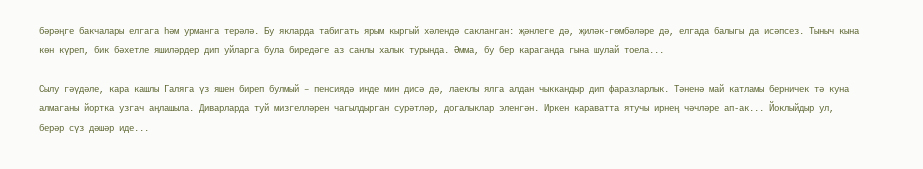бәрәңге бакчалары елгага һәм урманга терәлә. Бу якларда табигать ярым кыргый хәлендә сакланган: җәнлеге дә, җиләк-гөмбәләре дә, елгада балыгы да исәпсез. Тыныч кына көн күреп, бик бәхетле яшиләрдер дип уйларга була биредәге аз санлы халык турында. Әмма, бу бер караганда гына шулай тоела...

Сылу гәүдәле, кара кашлы Галяга үз яшен биреп булмый – пенсиядә инде мин дисә дә, лаеклы ялга алдан чыккандыр дип фаразларлык. Тәненә май катламы берничек тә куна алмаганы йортка узгач аңлашыла. Диварларда туй мизгелләрен чагылдырган сурәтләр, догалыклар эленгән. Иркен караватта ятучы ирнең чәчләре ап-ак... Йоклыйдыр ул, берәр сүз дәшәр иде...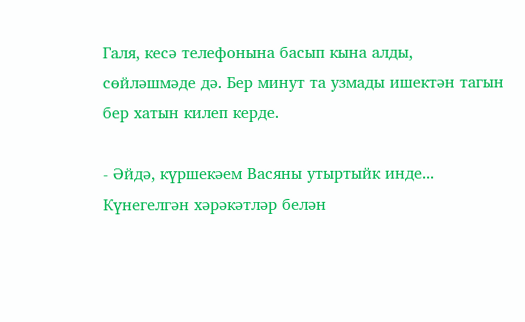Галя, кесә телефонына басып кына алды, сөйләшмәде дә. Бер минут та узмады ишектән тагын бер хатын килеп керде.

- Әйдә, күршекәем Васяны утыртыйк инде...
Күнегелгән хәрәкәтләр белән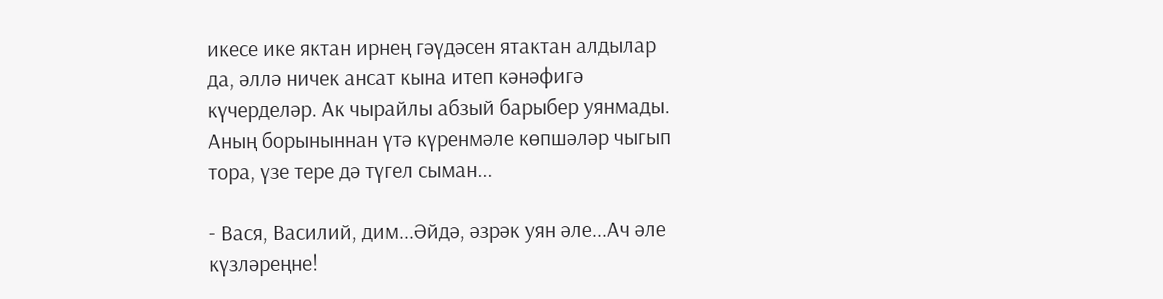икесе ике яктан ирнең гәүдәсен ятактан алдылар да, әллә ничек ансат кына итеп кәнәфигә күчерделәр. Ак чырайлы абзый барыбер уянмады. Аның борыныннан үтә күренмәле көпшәләр чыгып тора, үзе тере дә түгел сыман...

- Вася, Василий, дим...Әйдә, әзрәк уян әле...Ач әле күзләреңне!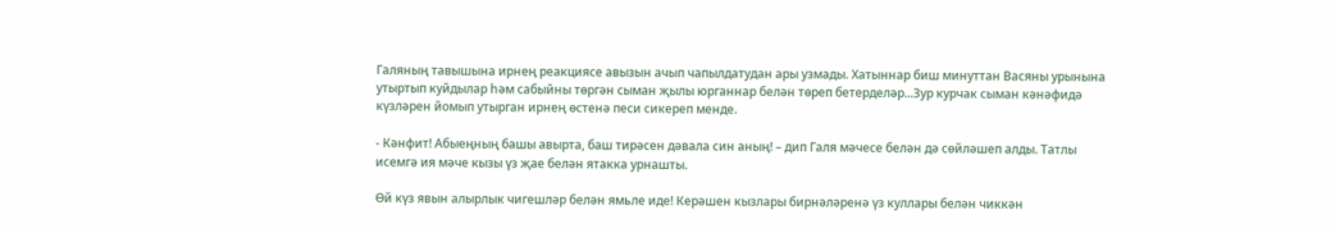Галяның тавышына ирнең реакциясе авызын ачып чапылдатудан ары узмады. Хатыннар биш минуттан Васяны урынына утыртып куйдылар һәм сабыйны төргән сыман җылы юрганнар белән төреп бетерделәр...Зур курчак сыман кәнәфидә күзләрен йомып утырган ирнең өстенә песи сикереп менде.

- Кәнфит! Абыеңның башы авырта, баш тирәсен дәвала син аның! – дип Галя мәчесе белән дә сөйләшеп алды. Татлы исемгә ия мәче кызы үз җае белән ятакка урнашты.

Өй күз явын алырлык чигешләр белән ямьле иде! Керәшен кызлары бирнәләренә үз куллары белән чиккән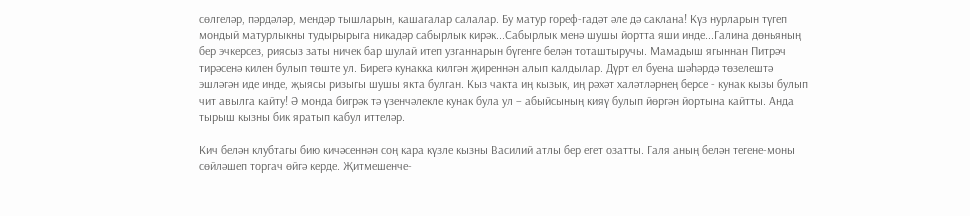сөлгеләр, пәрдәләр, мендәр тышларын, кашагалар салалар. Бу матур гореф-гадәт әле дә саклана! Күз нурларын түгеп мондый матурлыкны тудырырыга никадәр сабырлык кирәк...Сабырлык менә шушы йортта яши инде...Галина дөньяның бер эчкерсез, риясыз заты ничек бар шулай итеп узганнарын бүгенге белән тоташтыручы. Мамадыш ягыннан Питрәч тирәсенә килен булып төште ул. Бирегә кунакка килгән җиреннән алып калдылар. Дүрт ел буена шәһәрдә төзелештә эшләгән иде инде, җыясы ризыгы шушы якта булган. Кыз чакта иң кызык, иң рәхәт халәтләрнең берсе - кунак кызы булып чит авылга кайту! Ә монда бигрәк тә үзенчәлекле кунак була ул – абыйсының кияү булып йөргән йортына кайтты. Анда тырыш кызны бик яратып кабул иттеләр.

Кич белән клубтагы бию кичәсеннән соң кара күзле кызны Василий атлы бер егет озатты. Галя аның белән тегене-моны сөйләшеп торгач өйгә керде. Җитмешенче-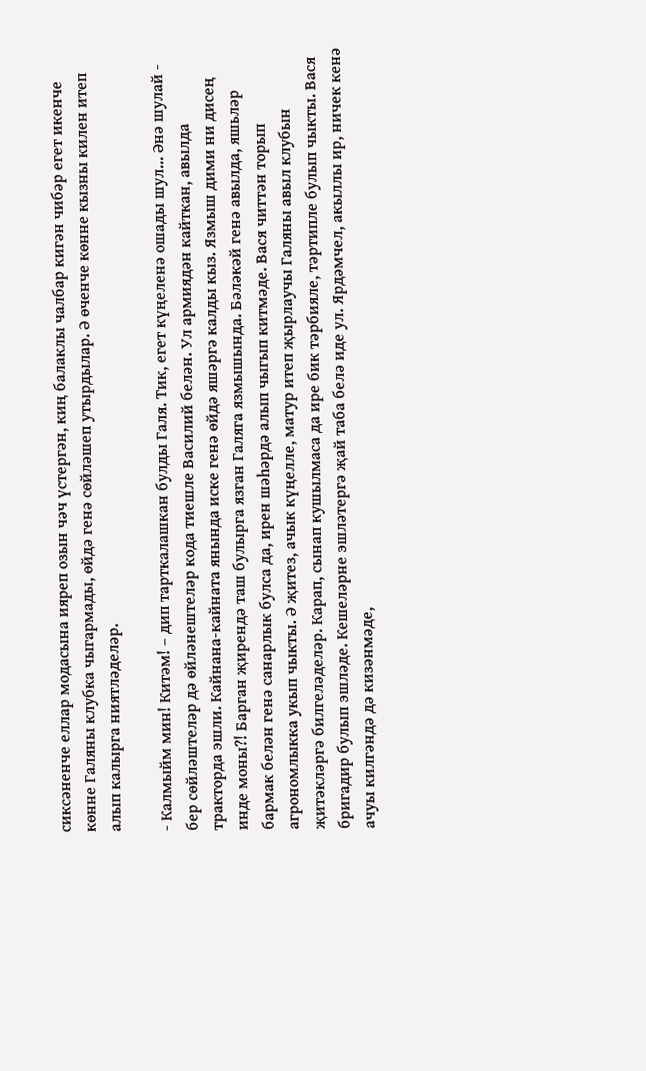сиксәненче еллар модасына ияреп озын чәч үстергән, киң балаклы чалбар кигән чибәр егет икенче көнне Галяны клубка чыгармады, өйдә генә сөйләшеп утырдылар. Ә өченче көнне кызны килен итеп алып калырга ниятләделәр.

- Калмыйм мин! Китәм! – дип тарткалашкан булды Галя. Тик, егет күңеленә ошады шул... Әнә шулай - бер сөйләштеләр дә өйләнештеләр кода тиешле Василий белән. Ул армиядән кайткан, авылда тракторда эшли. Кайнана-кайната янында иске генә өйдә яшәргә калды кыз. Язмыш дими ни дисең инде моны?! Барган җирендә таш булырга язган Галяга язмышында. Бәләкәй генә авылда, яшьләр бармак белән генә санарлык булса да, ирен шәһәрдә алып чыгып китмәде. Вася читтән торып агрономлыкка укып чыкты. Ә җитез, ачык күңелле, матур итеп җырлаучы Галяны авыл клубын җитәкләргә билгеләделәр. Карап, сынап кушылмаса да ире бик тәрбияле, тәртипле булып чыкты. Вася бригадир булып эшләде. Кешеләрне эшләтергә җай таба белә иде ул. Ярдәмчел, акыллы ир, ничек кенә ачуы килгәндә дә кизәнмәде,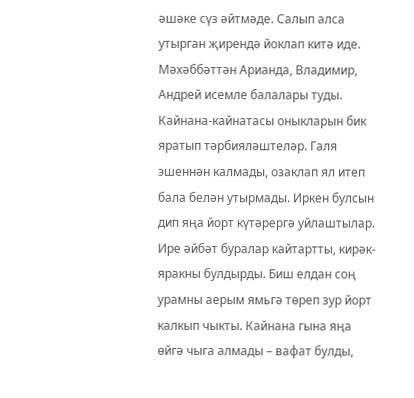әшәке сүз әйтмәде. Салып алса утырган җирендә йоклап китә иде. Мәхәббәттән Арианда, Владимир, Андрей исемле балалары туды. Кайнана-кайнатасы оныкларын бик яратып тәрбияләштеләр. Галя эшеннән калмады, озаклап ял итеп бала белән утырмады. Иркен булсын дип яңа йорт күтәрергә уйлаштылар. Ире әйбәт буралар кайтартты, кирәк-яракны булдырды. Биш елдан соң урамны аерым ямьгә төреп зур йорт калкып чыкты. Кайнана гына яңа өйгә чыга алмады – вафат булды,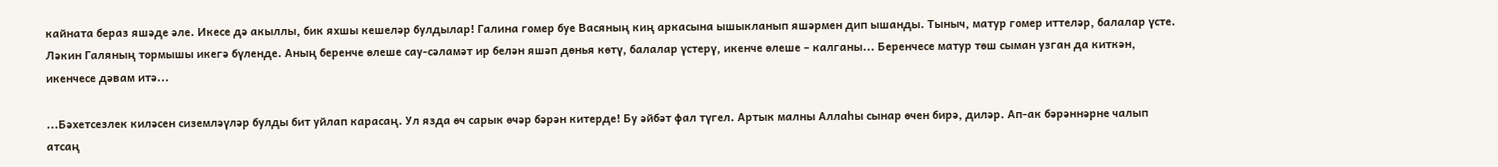кайната бераз яшәде әле. Икесе дә акыллы, бик яхшы кешеләр булдылар! Галина гомер буе Васяның киң аркасына ышыкланып яшәрмен дип ышанды. Тыныч, матур гомер иттеләр, балалар үсте. Ләкин Галяның тормышы икегә бүленде. Аның беренче өлеше сау-сәламәт ир белән яшәп дөнья көтү, балалар үстерү, икенче өлеше – калганы... Беренчесе матур төш сыман узган да киткән, икенчесе дәвам итә...

...Бәхетсезлек киләсен сиземләүләр булды бит уйлап карасаң. Ул язда өч сарык өчәр бәрән китерде! Бу әйбәт фал түгел. Артык малны Аллаһы сынар өчен бирә, диләр. Ап-ак бәрәннәрне чалып атсаң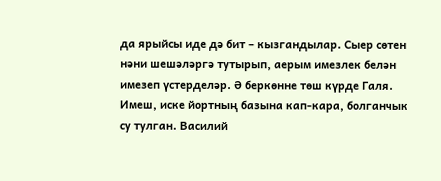да ярыйсы иде дә бит – кызгандылар. Сыер сөтен нәни шешәләргә тутырып, аерым имезлек белән имезеп үстерделәр. Ә беркөнне төш күрде Галя. Имеш, иске йортның базына кап-кара, болганчык су тулган. Василий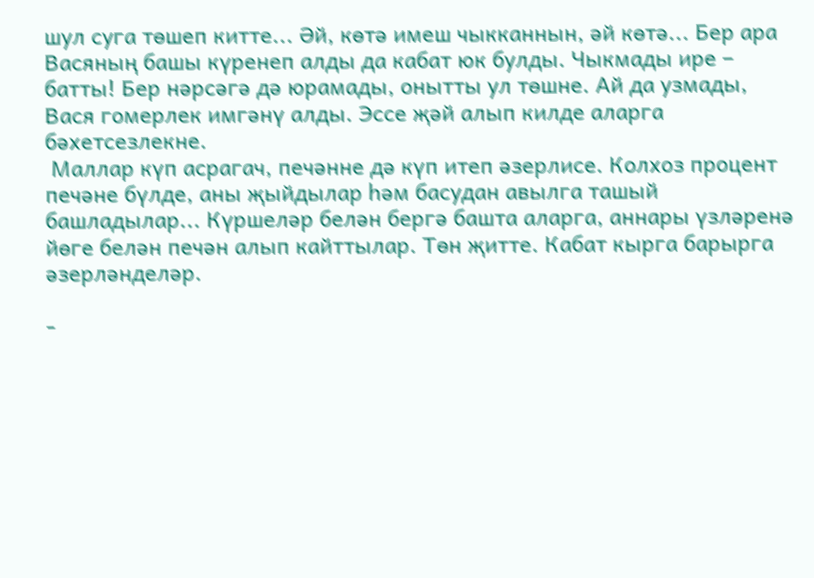шул суга төшеп китте... Әй, көтә имеш чыкканнын, әй көтә... Бер ара Васяның башы күренеп алды да кабат юк булды. Чыкмады ире – батты! Бер нәрсәгә дә юрамады, онытты ул төшне. Ай да узмады, Вася гомерлек имгәнү алды. Эссе җәй алып килде аларга бәхетсезлекне.
 Маллар күп асрагач, печәнне дә күп итеп әзерлисе. Колхоз процент печәне бүлде, аны җыйдылар һәм басудан авылга ташый башладылар... Күршеләр белән бергә башта аларга, аннары үзләренә йөге белән печән алып кайттылар. Төн җитте. Кабат кырга барырга әзерләнделәр.

-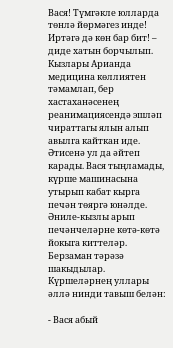Вася! Түмгәкле юлларда төнлә йөрмәгез инде! Иртәгә дә көн бар бит! – диде хатын борчылып. Кызлары Арианда медицина көллиятен тәмамлап, бер хастаханәсенең реанимациясендә эшләп чираттагы ялын алып авылга кайткан иде. Әтисенә ул да әйтеп карады. Вася тыңламады, күрше машинасына утырып кабат кырга печән төяргә юнәлде. Әниле-кызлы арып печәнчеләрне көтә-көтә йокыга киттеләр. Берзаман тәрәзә шакыдылар. Күршеләрнең уллары әллә нинди тавыш белән:

- Вася абый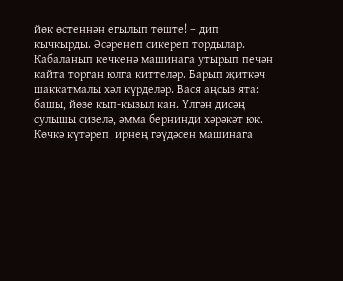йөк өстеннән егылып төште! – дип кычкырды. Әсәренеп сикереп тордылар. Кабаланып кечкенә машинага утырып печән кайта торган юлга киттеләр. Барып җиткәч шаккатмалы хәл күрделәр. Вася аңсыз ята: башы, йөзе кып-кызыл кан. Үлгән дисәң сулышы сизелә, әмма бернинди хәрәкәт юк. Көчкә күтәреп  ирнең гәүдәсен машинага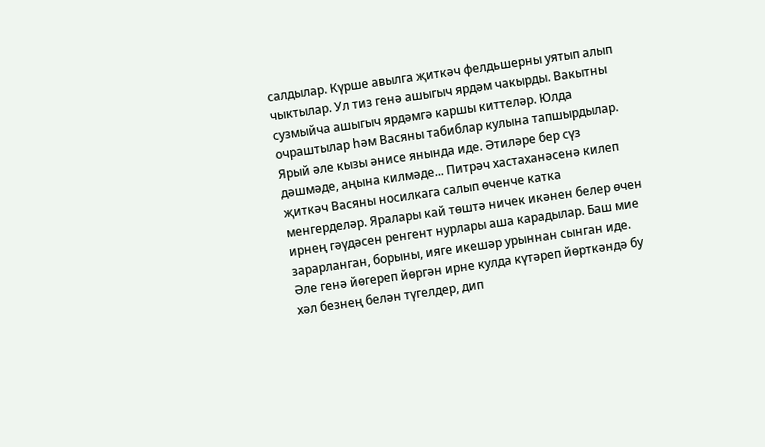салдылар. Күрше авылга җиткәч фелдьшерны уятып алып чыктылар. Ул тиз генә ашыгыч ярдәм чакырды. Вакытны сузмыйча ашыгыч ярдәмгә каршы киттеләр. Юлда очраштылар һәм Васяны табиблар кулына тапшырдылар. Ярый әле кызы әнисе янында иде. Әтиләре бер сүз дәшмәде, аңына килмәде... Питрәч хастаханәсенә килеп җиткәч Васяны носилкага салып өченче катка менгерделәр. Яралары кай төштә ничек икәнен белер өчен ирнең гәүдәсен ренгент нурлары аша карадылар. Баш мие зарарланган, борыны, ияге икешәр урыннан сынган иде. Әле генә йөгереп йөргән ирне кулда күтәреп йөрткәндә бу хәл безнең белән түгелдер, дип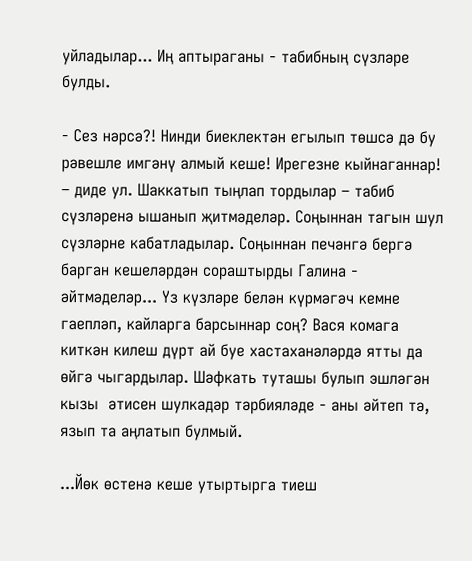уйладылар... Иң аптыраганы - табибның сүзләре булды.

- Сез нәрсә?! Нинди биеклектән егылып төшсә дә бу рәвешле имгәнү алмый кеше! Ирегезне кыйнаганнар! – диде ул. Шаккатып тыңлап тордылар – табиб сүзләренә ышанып җитмәделәр. Соңыннан тагын шул сүзләрне кабатладылар. Соңыннан печәнгә бергә барган кешеләрдән сораштырды Галина - әйтмәделәр... Үз күзләре белән күрмәгәч кемне гаепләп, кайларга барсыннар соң? Вася комага киткән килеш дүрт ай буе хастаханәләрдә ятты да өйгә чыгардылар. Шәфкать туташы булып эшләгән кызы  әтисен шулкадәр тәрбияләде - аны әйтеп тә, язып та аңлатып булмый.

...Йөк өстенә кеше утыртырга тиеш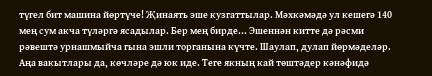түгел бит машина йөртүче! Җинаять эше кузгаттылар. Мәхкәмәдә ул кешегә 140 мең сум акча түләргә ясадылар. Бер мең бирде... Эшеннән китте дә рәсми рәвештә урнашмыйча гына эшли торганына күчте. Шаулап, дулап йөрмәделәр. Аңа вакытлары да, көчләре дә юк иде. Теге якның кай төштәдер кәнәфидә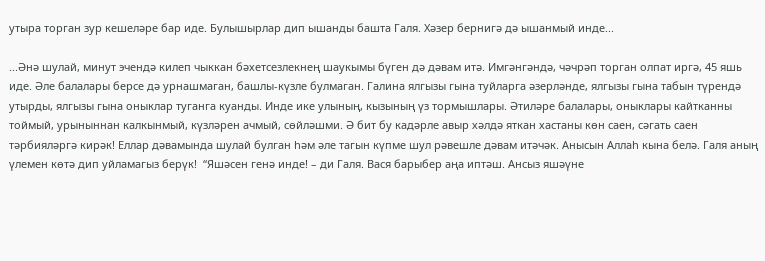утыра торган зур кешеләре бар иде. Булышырлар дип ышанды башта Галя. Хәзер бернигә дә ышанмый инде...

...Әнә шулай, минут эчендә килеп чыккан бәхетсезлекнең шаукымы бүген дә дәвам итә. Имгәнгәндә, чәчрәп торган олпат иргә, 45 яшь иде. Әле балалары берсе дә урнашмаган, башлы-күзле булмаган. Галина ялгызы гына туйларга әзерләнде, ялгызы гына табын түрендә утырды, ялгызы гына оныклар туганга куанды. Инде ике улының, кызының үз тормышлары. Әтиләре балалары, оныклары кайтканны тоймый, урыныннан калкынмый, күзләрен ачмый, сөйләшми. Ә бит бу кадәрле авыр хәлдә яткан хастаны көн саен, сәгать саен тәрбияләргә кирәк! Еллар дәвамында шулай булган һәм әле тагын күпме шул рәвешле дәвам итәчәк. Анысын Аллаһ кына белә. Галя аның үлемен көтә дип уйламагыз берүк!  “Яшәсен генә инде! – ди Галя. Вася барыбер аңа иптәш. Ансыз яшәүне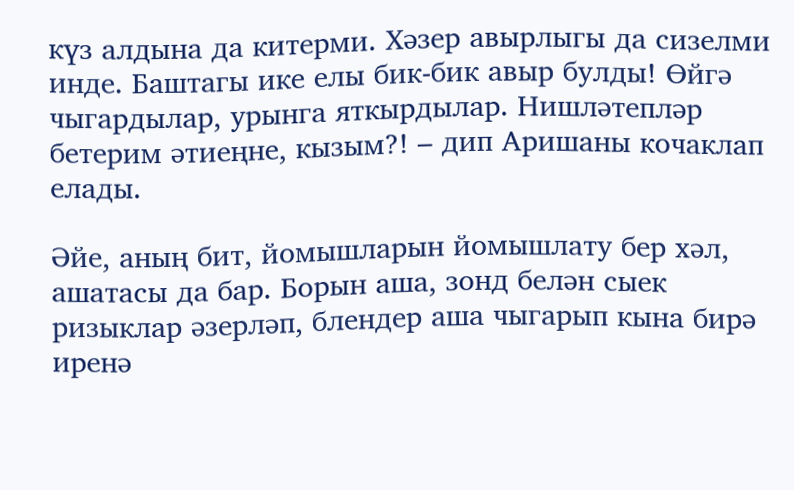күз алдына да китерми. Хәзер авырлыгы да сизелми инде. Баштагы ике елы бик-бик авыр булды! Өйгә чыгардылар, урынга яткырдылар. Нишләтепләр бетерим әтиеңне, кызым?! – дип Аришаны кочаклап елады.

Әйе, аның бит, йомышларын йомышлату бер хәл, ашатасы да бар. Борын аша, зонд белән сыек ризыклар әзерләп, блендер аша чыгарып кына бирә иренә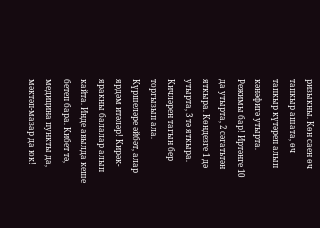ризыкны. Көн саен өч тапкыр ашата, өч тапкыр күтәреп алып кәнәфигә утырта. Режимы бар! Иртәнге 10 да утырта, 2 сәгатьтән яткыра. Көндезге 1 дә утырта, 3 тә яткыра. Кичләрен тагын бер торгызып ала. Күршеләре әйбәт, алар ярдәм итәләр! Кирәк-яракны балалар алып кайта. Инде авылда кеше бетеп бара. Кибет тә, медицина пункты да, мәктәп-мазар да юк!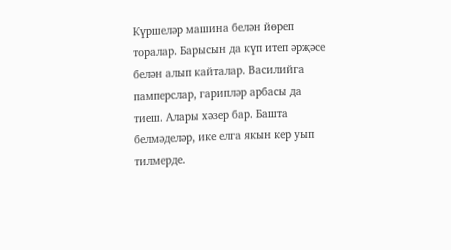Күршеләр машина белән йөреп торалар. Барысын да күп итеп әрҗәсе белән алып кайталар. Василийга памперслар, гарипләр арбасы да тиеш. Алары хәзер бар. Башта белмәделәр, ике елга якын кер уып тилмерде.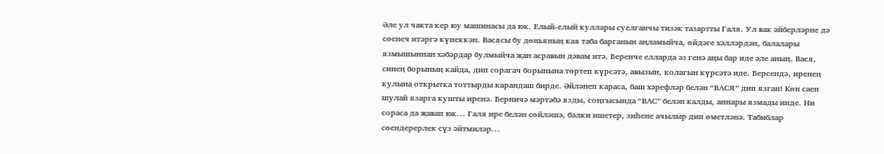Әле ул чакта кер юу машинасы да юк. Елый-елый куллары суелганчы тизәк тазартты Галя. Ул вак әйберләрне дә сөенеч итәргә күнеккән. Васясы бу дөньяның кая таба барганын аңламыйча, өйдәге хәлләрдән, балалары язмышыннан хәбәрдар булмыйча җан асравын дәвам итә. Беренче елларда әз генә аңы бар иде әле аның. Вася, синең борының кайда, дип сорагач борынына төртеп күрсәтә, авызын, колагын күрсәтә иде. Берсендә, иренең кулына открытка тоттырды карандаш бирде. Әйләнеп караса, баш хәрефләр белән “ВАСЯ” дип язган! Көн саен шулай язарга кушты иренә. Берничә мәртәбә язды, соңгысында “ВАС” белән калды, аннары язмады инде. Ни сораса да җавап юк... Галя ире белән сөйләшә, бәлки ишетер, зиһене ачылыр дип өметләнә. Табиблар сөендерерлек сүз әйтмиләр...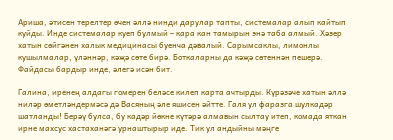Ариша, әтисен терелтер өчен әллә нинди дарулар тапты, системалар алып кайтып куйды. Инде системалар куеп булмый – кара кан тамырын энә таба алмый. Хәзер хатын сөйгәнен халык медицинасы буенча дәвалый. Сарымсаклы, лимонлы кушылмалар, үләннәр, кәҗә сөте бирә. Боткаларны да кәҗә сөтеннән пешерә. Файдасы бардыр инде, әлегә исән бит.

Галина, иренең алдагы гомерен беләсе килеп карта ачтырды. Күрәзәче хатын әллә ниләр өметләндермәсә дә Васяның әле яшисен әйтте. Галя ул фаразга шулкадәр шатланды! Берәү булса, бу кадәр йөкне күтәрә алмавын сылтау итеп, комада яткан ирне махсус хастаханәгә урнаштырыр иде. Тик ул андыйны мәңге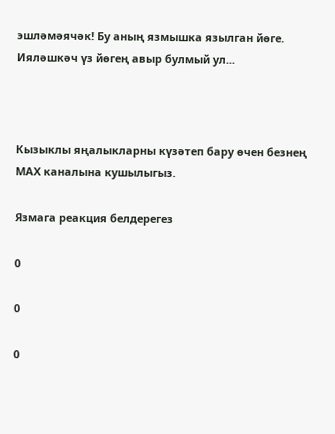эшләмәячәк! Бу аның язмышка язылган йөге. Ияләшкәч үз йөгең авыр булмый ул...



Кызыклы яңалыкларны күзәтеп бару өчен безнең МАХ каналына кушылыгыз.

Язмага реакция белдерегез

0

0

0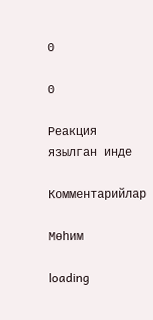0

0

Реакция язылган инде

Комментарийлар

Мөһим

loading